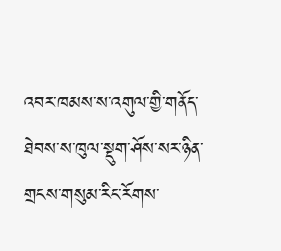འབར་ཁམས་ས་འགུལ་གྱི་གནོད་ཐེབས་ས་ཁུལ་སྡུག་ཤོས་སར་ཉིན་གྲངས་གསུམ་རིང་རོགས་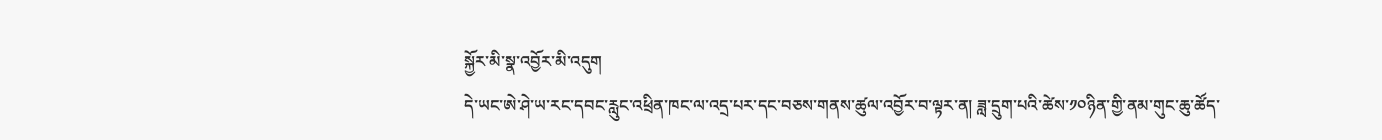སྐྱོར་མི་སྣ་འབྱོར་མི་འདུག
དེ་ཡང་ཨེ་ཤེ་ཡ་རང་དབང་རླུང་འཕྲིན་ཁང་ལ་འདྲ་པར་དང་བཅས་གནས་ཚུལ་འབྱོར་བ་ལྟར་ན། ཟླ་དྲུག་པའི་ཚེས་༡༠ཉིན་གྱི་ནམ་གུང་ཆུ་ཚོད་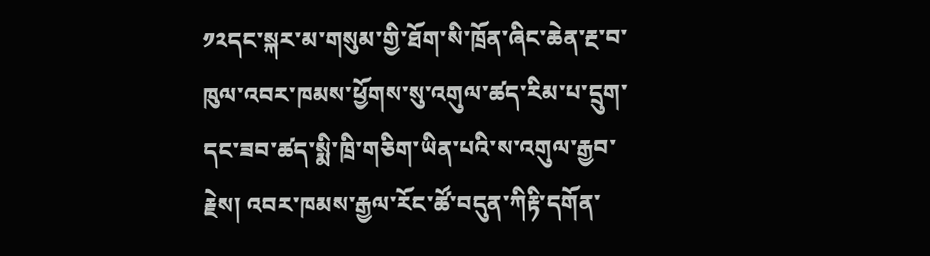༡༢དང་སྐར་མ་གསུམ་གྱི་ཐོག་སི་ཁྲོན་ཞིང་ཆེན་རྔ་བ་ཁུལ་འབར་ཁམས་ཕྱོགས་སུ་འགུལ་ཚད་རིམ་པ་དྲུག་དང་ཟབ་ཚད་སྨི་ཁྲི་གཅིག་ཡིན་པའི་ས་འགུལ་རྒྱབ་རྗེས། འབར་ཁམས་རྒྱལ་རོང་ཚོ་བདུན་ཀིརྟི་དགོན་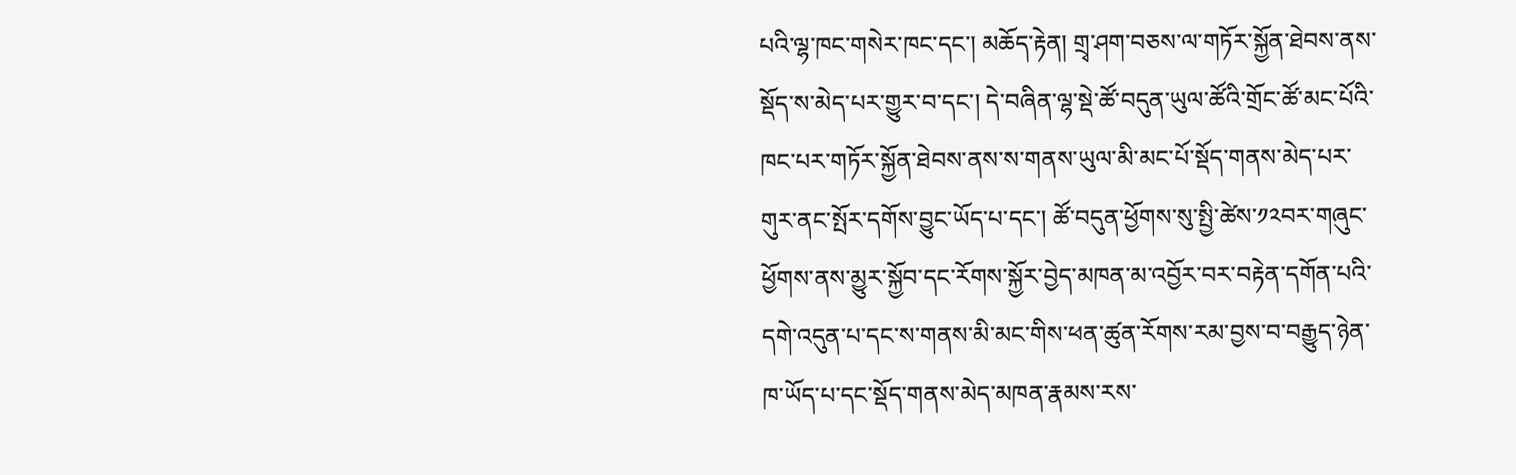པའི་ལྷ་ཁང་གསེར་ཁང་དང་། མཆོད་རྟེན། གྲྭ་ཤག་བཅས་ལ་གཏོར་སྐྱོན་ཐེབས་ནས་སྡོད་ས་མེད་པར་གྱུར་བ་དང་། དེ་བཞིན་ལྷ་སྡེ་ཚོ་བདུན་ཡུལ་ཚོའི་གྲོང་ཚོ་མང་པོའི་ཁང་པར་གཏོར་སྐྱོན་ཐེབས་ནས་ས་གནས་ཡུལ་མི་མང་པོ་སྡོད་གནས་མེད་པར་གུར་ནང་སྤོར་དགོས་བྱུང་ཡོད་པ་དང་། ཚོ་བདུན་ཕྱོགས་སུ་སྤྱི་ཚེས་༡༢བར་གཞུང་ཕྱོགས་ནས་མྱུར་སྐྱོབ་དང་རོགས་སྐྱོར་བྱེད་མཁན་མ་འབྱོར་བར་བརྟེན་དགོན་པའི་དགེ་འདུན་པ་དང་ས་གནས་མི་མང་གིས་ཕན་ཚུན་རོགས་རམ་བྱས་བ་བརྒྱུད་ཉེན་ཁ་ཡོད་པ་དང་སྡོད་གནས་མེད་མཁན་རྣམས་རས་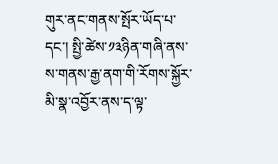གུར་ནང་གནས་སྤོར་ཡོད་པ་དང་། སྤྱི་ཚེས་༡༣ཉིན་གཞི་ནས་ས་གནས་རྒྱ་ནག་གི་རོགས་སྐྱོར་མི་སྣ་འབྱོར་ནས་ད་ལྟ་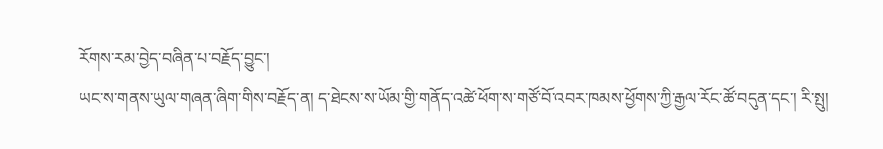རོགས་རམ་བྱེད་བཞིན་པ་བརྗོད་བྱུང་།
ཡང་ས་གནས་ཡུལ་གཞན་ཞིག་གིས་བརྗོད་ན། ད་ཐེངས་ས་ཡོམ་གྱི་གནོད་འཚེ་ཕོག་ས་གཙོ་བོ་འབར་ཁམས་ཕྱོགས་ཀྱི་རྒྱལ་རོང་ཚོ་བདུན་དང་། རི་སྤུ།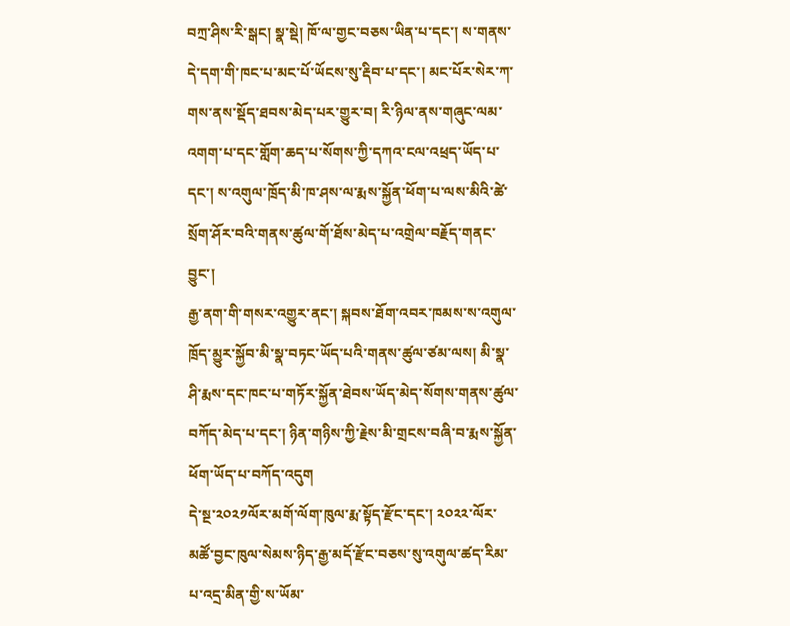བཀྲ་ཤིས་རི་སྒང། སྣ་སྡེ། ཁོ་ལ་གྱང་བཅས་ཡིན་པ་དང་། ས་གནས་དེ་དག་གི་ཁང་པ་མང་པོ་ཡོངས་སུ་རྡིབ་པ་དང་། མང་པོར་སེར་ཀ་གས་ནས་སྡོད་ཐབས་མེད་པར་གྱུར་བ། རི་ཉིལ་ནས་གཞུང་ལམ་འགག་པ་དང་གློག་ཆད་པ་སོགས་ཀྱི་དཀའ་ངལ་འཕྲད་ཡོད་པ་དང་། ས་འགུལ་ཁྲོད་མི་ཁ་ཤས་ལ་རྨས་སྐྱོན་ཕོག་པ་ལས་མིའི་ཚེ་སྲོག་ཤོར་བའི་གནས་ཚུལ་གོ་ཐོས་མེད་པ་འགྲེལ་བརྗོད་གནང་བྱུང་།
རྒྱ་ནག་གི་གསར་འགྱུར་ནང་། སྐབས་ཐོག་འབར་ཁམས་ས་འགུལ་ཁྲོད་མྱུར་སྐྱོབ་མི་སྣ་བཏང་ཡོད་པའི་གནས་ཚུལ་ཙམ་ལས། མི་སྣ་ཤི་རྨས་དང་ཁང་པ་གཏོར་སྐྱོན་ཐེབས་ཡོད་མེད་སོགས་གནས་ཚུལ་བཀོད་མེད་པ་དང་། ཉིན་གཉིས་ཀྱི་རྗེས་མི་གྲངས་བཞི་བ་རྨས་སྐྱོན་ཕོག་ཡོད་པ་བཀོད་འདུག
དེ་སྔ་༢༠༢༡ལོར་མགོ་ལོག་ཁུལ་རྨ་སྟོད་རྫོང་དང་། ༢༠༢༢་ལོར་མཚོ་བྱང་ཁུལ་སེམས་ཉིད་རྒྱ་མདོ་རྫོང་བཅས་སུ་འགུལ་ཚད་རིམ་པ་འདྲ་མིན་གྱི་ས་ཡོམ་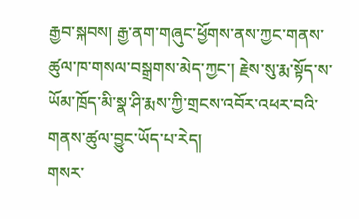རྒྱབ་སྐབས། རྒྱ་ནག་གཞུང་ཕྱོགས་ནས་ཀྱང་གནས་ཚུལ་ཁ་གསལ་བསྒྲགས་མེད་ཀྱང་། རྗེས་སུ་རྨ་སྟོད་ས་ཡོམ་ཁྲོད་མི་སྣ་ཤི་རྨས་ཀྱི་གྲངས་འབོར་འཕར་བའི་གནས་ཚུལ་བྱུང་ཡོད་པ་རེད།
གསར་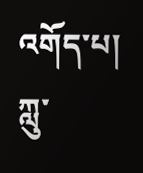འགོད་པ། ཀླུ་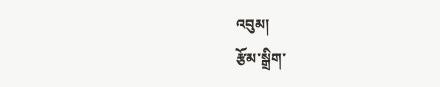འབུམ།
རྩོམ་སྒྲིག་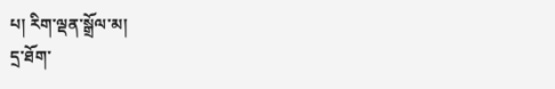པ། རིག་ལྡན་སྒྲོལ་མ།
དྲ་ཐོག་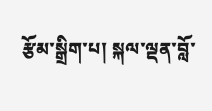རྩོམ་སྒྲིག་པ། སྐལ་ལྡན་བློ་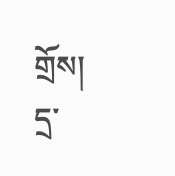གྲོས།
དྲ་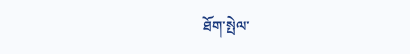ཐོག་སྤེལ་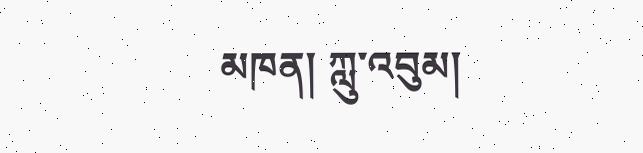མཁན། ཀླུ་འབུམ།